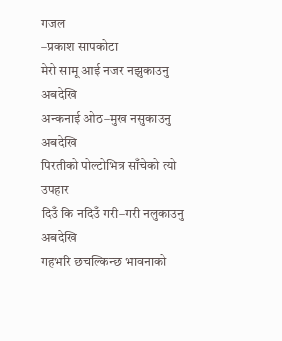गजल
–प्रकाश सापकोटा
मेरो सामू आई नजर नझुकाउनु अबदेखि
अन्कनाई ओठ–मुख नसुकाउनु अबदेखि
पिरतीको पोल्टोभित्र साँचेको त्यो उपहार
दिउँ कि नदिउँ गरी–गरी नलुकाउनु अबदेखि
गहभरि छचल्किन्छ भावनाको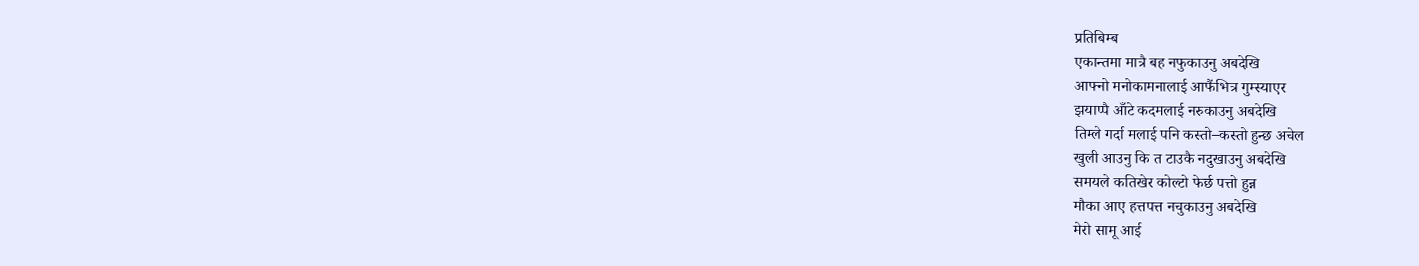प्रतिबिम्ब
एकान्तमा मात्रै बह नफुकाउनु अबदेखि
आफ्नो मनोकामनालाई आफैंभित्र गुम्स्याएर
झयाप्पै आँटे कदमलाई नरुकाउनु अबदेखि
तिम्ले गर्दा मलाई पनि कस्तो–कस्तो हुन्छ अचेल
खुली आउनु कि त टाउकै नदुखाउनु अबदेखि
समयले कतिखेर कोल्टो फेर्छ पत्तो हुन्न
मौका आए हत्तपत्त नचुकाउनु अबदेखि
मेरो सामू आई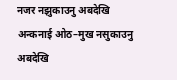नजर नझुकाउनु अबदेखि
अन्कनाई ओठ–मुख नसुकाउनु अबदेखि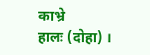काभ्रे
हालः (दोहा) ।